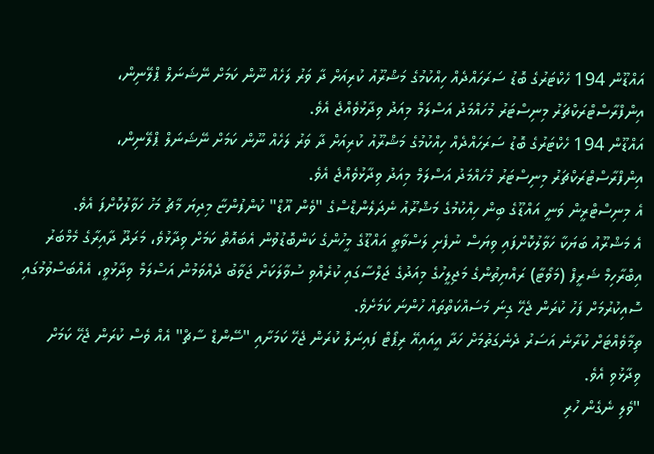އައްޑޫން 194 ހެކްޓަރުގެ ބޮޑު ސަރަހައްދެއް ހިއްކުމުގެ މަޝްރޫއު ކުރިއަށް ދާ ވަރު ލަހެއް ނޫން ކަމަށް ނޭޝަނަލް ޕްލޭނިން، އިންފްރާސްޓްރަކްޗަރު މިނިސްޓަރު މުހައްމަދު އަސްލަމް މިއަދު ވިދާޅުވެއްޖެ އެވެ.
އައްޑޫން 194 ހެކްޓަރުގެ ބޮޑު ސަރަހައްދެއް ހިއްކުމުގެ މަޝްރޫއު ކުރިއަށް ދާ ވަރު ލަހެއް ނޫން ކަމަށް ނޭޝަނަލް ޕްލޭނިން، އިންފްރާސްޓްރަކްޗަރު މިނިސްޓަރު މުހައްމަދު އަސްލަމް މިއަދު ވިދާޅުވެއްޖެ އެވެ.
އެ މިނިސްޓްރީން ވަނީ އައްޑޫގެ ބިން ހިއްކުމުގެ މަޝްރޫއު ނެދަލެންޑްސްގެ "ވެން އޫޑް" ކުންފުންޏާ މިދިޔަ މާޗު މަހު ހަވާލުކޮށްފަ އެވެ.
އެ މަޝްރޫއު ބަޔަކާ ހަވާލުކޮށްފައި ވިޔަސް ނުފެށި ލަސްވާތީ އައްޑޫގެ މީހުންގެ ކަންބޮޑުވުން އެބައޮތް ކަމަށް ވިދާޅުވެ، މަރަދޫ ދާއިރާގެ މެމްބަރު އިބްރާހިމް ޝަރީފް (މަވޯޓާ) ރައްޔިތުންގެ މަޖިލީހުގެ މިއަދުގެ ޖަލްސާގައި ކުރެއްވި ސުވާލަކަށް ޖަވާބު ދެއްވަމުން އަސްލަމް ވިދާޅުވީ، އެއްބަސްވުމުގައި ސޮއިކުރުމަށް ފަހު ކުރަން ޖެހޭ ގިނަ މަސައްކަތްތައް ހުންނަ ކަމަށެވެ.
ތިމާވެއްޓަށް ކުރާނެ އަސަރު ދެނެގަތުމަށް ހަދާ އީއައިއޭ ރިޕޯޓް ފައިނަލް ކުރަން ޖެހޭ ކަމަށާއި "ސޭންޑް ސާޗް" އެއް ވެސް ކުރަން ޖެހޭ ކަމަށް ވިދާޅުވި އެވެ.
"ވެލި ނެގެން ހުރި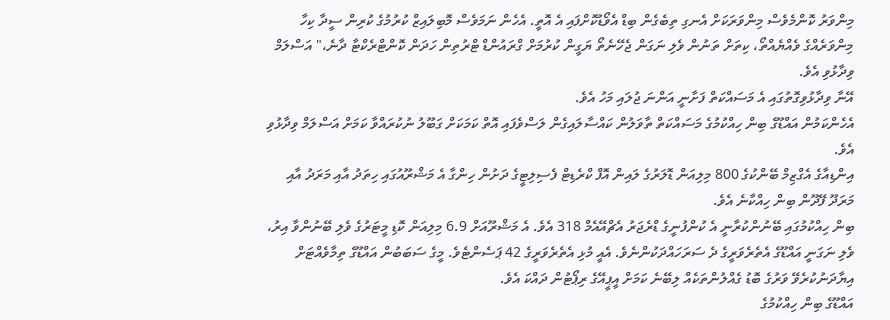މިންވަރު ކޮންމެވެސް މިންވަރަކަށް އެނގި ތިބެގެން ބިޑް އެވޯޑުކޮށްފައި އެ އޮތީ. އެހެން ނަމަވެސް މޮބިލައިޒް ކުރުމުގެ ކުރިން ސީދާ ކިހާ މިންވަރެއްގެ ވެއްޔެއްތޯ، ކިތަށް ތަނުން ވެލި ނަގަން ޖެހޭނެތޯ ޔަގީން ކުރުމަށް ގްރައުންޑް ޓްރުތިން ހަދަން ކޮންޓްރެކްޓާ ދާނެ،" އަސްލަމް ވިދާޅުވި އެވެ.
އޭނާ ވިދާޅުވިގޮތުގައި އެ މަސައްކަތް ފަށާނީ އަންނަ ޖުލައި މަހު އެވެ.
އެހެންކަމުން އައްޑޫގެ ބިން ހިއްކުމުގެ މަސައްކަތް ތާވަލުން ކައްސާލައިގެން ލަސްވެފައި އޮތް ކަމަކަށް ގަބޫލު ނުކުރައްވާ ކަމަށް އަސްލަމް ވިދާޅުވި އެވެ.
އިންޑިއާގެ އެގްޒިމް ބޭންކުގެ 800 މިލިއަން ޑޮލަރުގެ ލައިން އޮފް ކްރެޑިޓް ފެސިލިޓީގެ ދަށުން ހިންގާ އެ މަޝްރޫއުގައި ހިތަދު އާއި މަރަދު އާއި މަރަދޫ ފޭދޫން ބިން ހިއްކާނެ އެވެ.
ބިން ހިއްކުމުގައި ބޭނުންކުރާނީ އެ ކުންފުނީގެ ޑްރެޖަރު އެޗްއޭއެމް 318 އެވެ. އެ މަޝްރޫއަށް 6.9 މިލިއަން ކޮޑި މީޓަރުގެ ވެލި ބޭނުންވާ އިރު، ވެލި ނަގަނީ އައްޑޫގެ އެތެރެވަރީގެ ދެ ސަރަހައްދަކުންނެވެ. އެއީ މުޅި އެތެރެވަރީގެ 42 ޕަސެންޓެވެ. މީގެ ސަބަބުން އައްޑޫގެ ތިމާވެއްޓަށް އިޔާދަނުކުރެވޭ ވަރުގެ ބޮޑު ގެއްލުންތަކެއް ލިބޭނެ ކަމަށް އީޕީއޭގެ ރިޕޯޓުން ދައްކަ އެވެ.
އައްޑޫގެ ބިން ހިއްކުމުގެ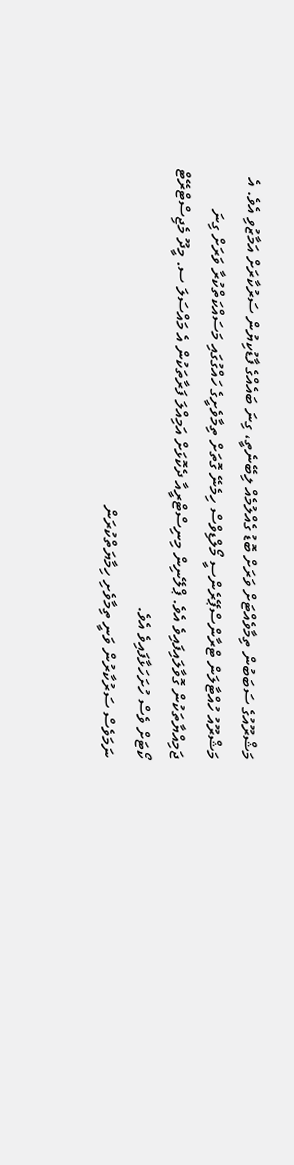މަޝްރޫއުގެ ސަބަބުން ތިމާވެއްޓަށް ވަރަށް ބޮޑު ގެއްލުމެއް ލިބޭނެތީ، ގިނަ ބައެއްގެ ފާޑުކިޔުން ސަރުކާރަށް އަމާޒުވި އެވެ. އެ މަޝްރޫއު ހުއްޓާލަން ޓްރާންސްޕޭރެންސީ މޯލްޑިވްސް ހިމެނޭ ގޮތަށް ތިމާވެށީގެ ހައްގުގައި މަސައްކަތްކުރާ ވަރަށް ގިނަ ޖަމިއްޔާތަކުން ގޮވާލައިފައިވެ އެވެ. ޕްލޭނިން މިނިސްޓްރީއާ ދެކޮޅަށް އަމިއްލަ ފަރާތަކުން އެ މައްސަލަ ސ. މީދޫ މެޖިސްޓްރޭޓް ކޯޓަށް ވެސް ހުށަހަޅާފައިވެ އެވެ.
ނަމަވެސް ސަރުކާރުން ވަނީ ތިމާވެށި ހިމާޔަތްކުރަން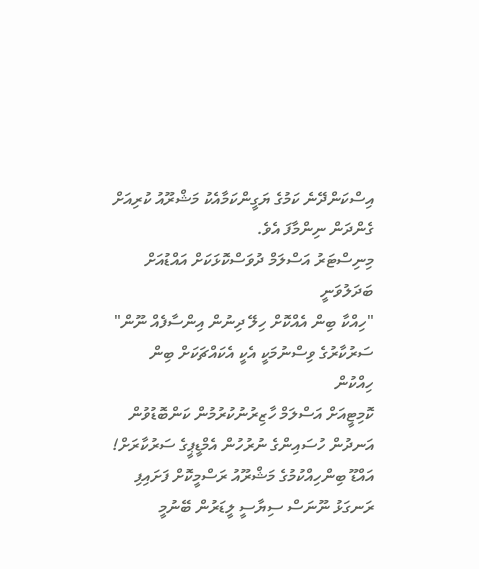އިސްކަންދޭނެ ކަމުގެ ޔަގީންކަމާއެކު މަޝްރޫއު ކުރިއަށް ގެންދަން ނިންމާފަ އެވެ.
މިނިސްޓަރު އަސްލަމް ދުވަސްކޮޅަކަށް އައްޑުއަށް ބަދަލުވަނީ
"ހިއްކާ ބިން އެއްކޮށް ހިލޭ ދިނުން އިންސާފެއް ނޫން"
ސަރުކާރުގެ ވިސްނުމަކީ އެކީ އެކައްޗަކަށް ބިން ހިއްކުން
ކޮމިޓީއަށް އަސްލަމް ހާޒިރުނުކުރުމުން ކަންބޮޑުވުން
އަނދުން ހުސައިންގެ ނުރުހުން އެމްޑީޕީގެ ސަރުކާރަށް!
އައްޑޫ ބިންހިއްކުމުގެ މަޝްރޫއު ރަސްމީކޮށް ފަށައިފި
ރަނގަޅު ނޫނަސް ސިޔާސީ ލީޑަރުން ބޭނުމީ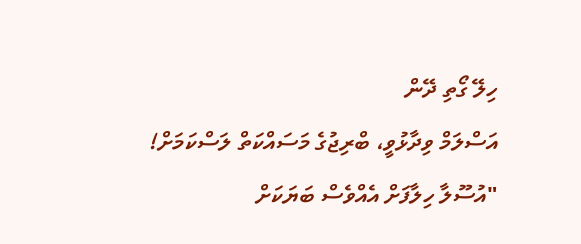ހިލޭ ގޯތި ދޭން
އަސްލަމް ވިދާޅުވީ، ބްރިޖުގެ މަސައްކަތް ލަސްކަމަށް!
"އުސޫލާ ހިލާފަށް އެއްވެސް ބަޔަކަށް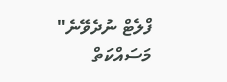ފްލެޓް ނުދެވޭނެ"
މަސައްކަތް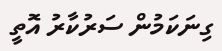ގިނަކަމުން ސަރުކާރު އޮތީ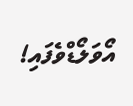އޯވަލޯޑްވެފައި!